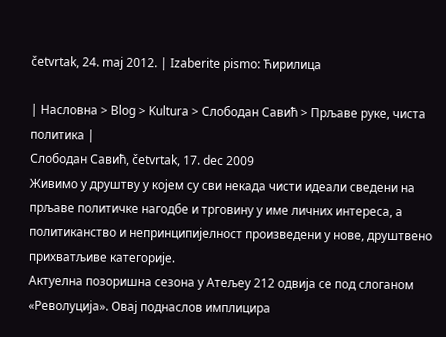četvrtak, 24. maj 2012. | Izaberite pismo: Ћирилица

| Насловна > Blog > Kultura > Слободан Савић > Прљаве руке, чиста политика |
Слободан Савић, četvrtak, 17. dec 2009
Живимо у друштву у којем су сви некада чисти идеали сведени на прљаве политичке нагодбе и трговину у име личних интереса, а политиканство и непринципијелност произведени у нове, друштвено прихватљиве категорије.
Актуелна позоришна сезона у Атељеу 212 одвија се под слоганом «Револуција». Овај поднаслов имплицира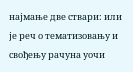најмање две ствари: или је реч о тематизовању и свођењу рачуна уочи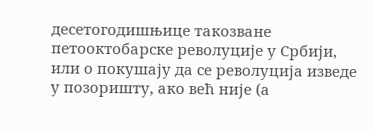десетогодишњице такозване петооктобарске револуције у Србији, или о покушају да се револуција изведе у позоришту, ако већ није (а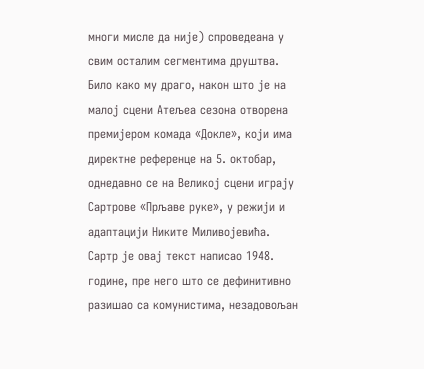многи мисле да није) спроведеана у свим осталим сегментима друштва.
Било како му драго, након што је на малој сцени Атељеа сезона отворена премијером комада «Докле», који има директне референце на 5. октобар, однедавно се на Великој сцени играју Сартрове «Прљаве руке», у режији и адаптацији Никите Миливојевића.
Сартр је овај текст написао 1948. године, пре него што се дефинитивно разишао са комунистима, незадовољан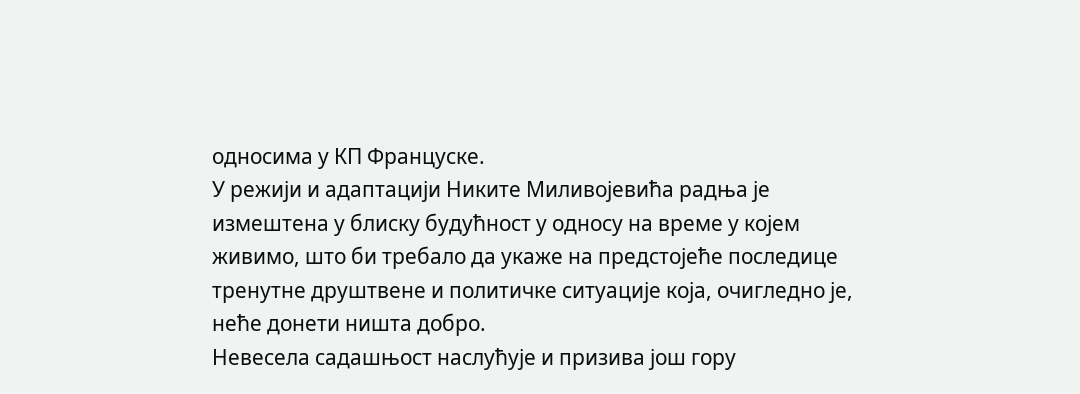односима у КП Француске.
У режији и адаптацији Никите Миливојевића радња је измештена у блиску будућност у односу на време у којем живимо, што би требало да укаже на предстојеће последице тренутне друштвене и политичке ситуације која, очигледно је, неће донети ништа добро.
Невесела садашњост наслућује и призива још гору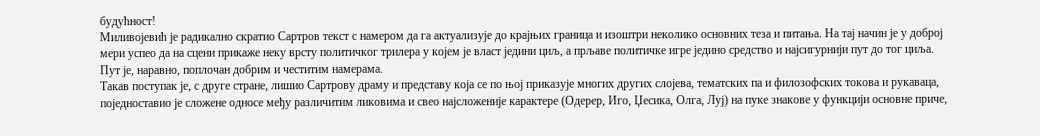будућност!
Миливојевић је радикално скратио Сартров текст с намером да га актуализује до крајњих граница и изоштри неколико основних теза и питања. На тај начин је у доброј мери успео да на сцени прикаже неку врсту политичког трилера у којем је власт једини циљ, а прљаве политичке игре једино средство и најсигурнији пут до тог циља. Пут је, наравно, поплочан добрим и честитим намерама.
Такав поступак је, с друге стране, лишио Сартрову драму и представу која се по њој приказује многих других слојева, тематских па и филозофских токова и рукаваца, поједноставио је сложене односе међу различитим ликовима и свео најсложеније карактере (Одерер, Иго, Џесика, Олга, Луј) на пуке знакове у функцији основне приче,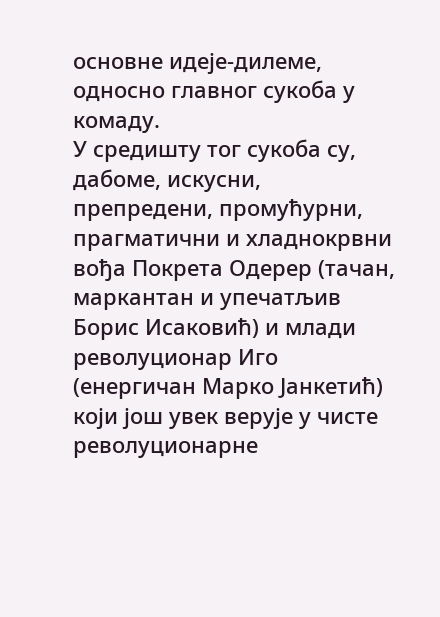основне идеје-дилеме, односно главног сукоба у комаду.
У средишту тог сукоба су, дабоме, искусни, препредени, промућурни, прагматични и хладнокрвни вођа Покрета Одерер (тачан, маркантан и упечатљив Борис Исаковић) и млади револуционар Иго (енергичан Марко Јанкетић) који још увек верује у чисте револуционарне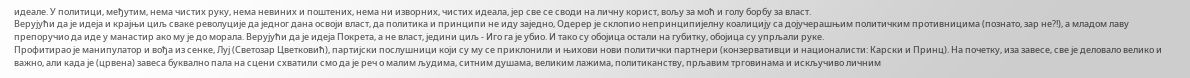идеале. У политици, међутим, нема чистих руку, нема невиних и поштених, нема ни изворних, чистих идеала, јер све се своди на личну корист, вољу за моћ и голу борбу за власт.
Верујући да је идеја и крајњи циљ сваке револуције да једног дана освоји власт, да политика и принципи не иду заједно, Одерер је склопио непринципијелну коалицију са дојучерашњим политичким противницима (познато, зар не?!), а младом лаву препоручио да иде у манастир ако му је до морала. Верујући да је идеја Покрета, а не власт, једини циљ - Иго га је убио. И тако су обојица остали на губитку, обојица су упрљали руке.
Профитирао је манипулатор и вођа из сенке, Луј (Светозар Цветковић), партијски послушници који су му се приклонили и њихови нови политички партнери (конзервативци и националисти: Карски и Принц). На почетку, иза завесе, све је деловало велико и важно, али када је (црвена) завеса буквално пала на сцени схватили смо да је реч о малим људима, ситним душама, великим лажима, политиканству, прљавим трговинама и искључиво личним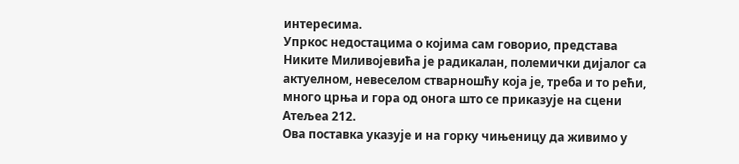интересима.
Упркос недостацима о којима сам говорио, представа Никите Миливојевића је радикалан, полемички дијалог са актуелном, невеселом стварношћу која је, треба и то рећи, много црња и гора од онога што се приказује на сцени Атељеа 212.
Ова поставка указује и на горку чињеницу да живимо у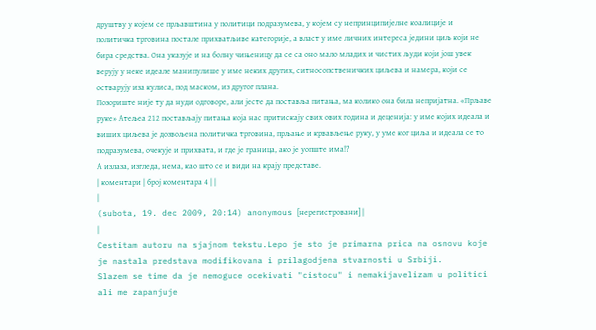друштву у којем се прљавштина у политици подразумева, у којем су непринципијелне коалиције и политичка трговина постале прихватљиве категорије, а власт у име личних интереса једини циљ који не бира средства. Она указује и на болну чињеницу да се са оно мало младих и чистих људи који још увек верују у неке идеале манипулише у име неких других, ситносопственичких циљева и намера, који се остварују иза кулиса, под маском, из другог плана.
Позориште није ту да нуди одговоре, али јесте да поставља питања, ма колико она била непријатна. «Прљаве руке» Атељеа 212 постављају питања која нас притискају свих ових година и деценија: у име којих идеала и виших циљева је дозвољена политичка трговина, прљање и крвављење руку, у уме ког циља и идеала се то подразумева, очекује и прихвата, и где је граница, ако је уопште има!?
А излаза, изгледа, нема, као што се и види на крају представе.
| коментари | број коментара 4 | |
|
(subota, 19. dec 2009, 20:14) anonymous [нерегистровани] |
|
Cestitam autoru na sjajnom tekstu.Lepo je sto je primarna prica na osnovu koje je nastala predstava modifikovana i prilagodjena stvarnosti u Srbiji.
Slazem se time da je nemoguce ocekivati "cistocu" i nemakijavelizam u politici ali me zapanjuje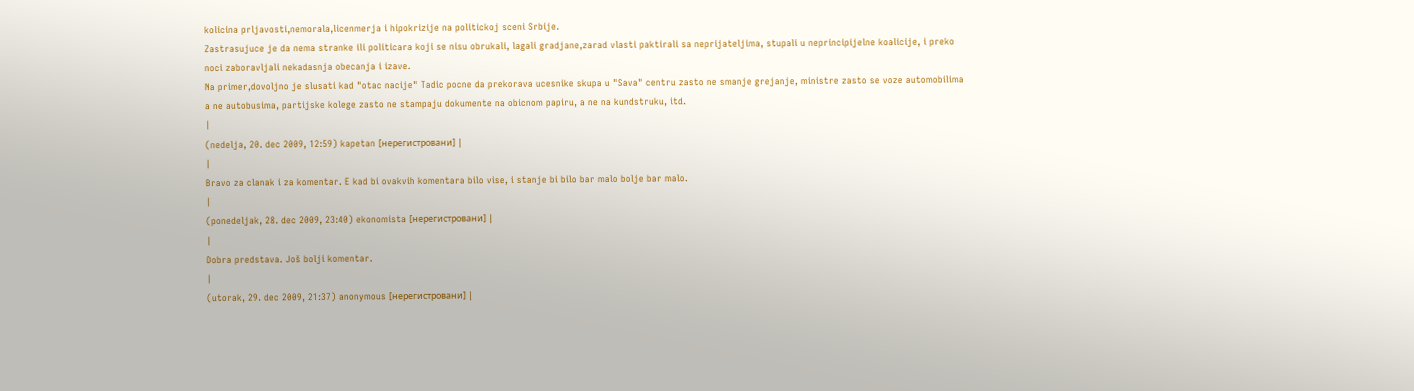kolicina prljavosti,nemorala,licenmerja i hipokrizije na politickoj sceni Srbije.
Zastrasujuce je da nema stranke ili politicara koji se nisu obrukali, lagali gradjane,zarad vlasti paktirali sa neprijateljima, stupali u neprincipijelne koalicije, i preko noci zaboravljali nekadasnja obecanja i izave.
Na primer,dovoljno je slusati kad "otac nacije" Tadic pocne da prekorava ucesnike skupa u "Sava" centru zasto ne smanje grejanje, ministre zasto se voze automobilima a ne autobusima, partijske kolege zasto ne stampaju dokumente na obicnom papiru, a ne na kundstruku, itd.
|
(nedelja, 20. dec 2009, 12:59) kapetan [нерегистровани] |
|
Bravo za clanak i za komentar. E kad bi ovakvih komentara bilo vise, i stanje bi bilo bar malo bolje bar malo.
|
(ponedeljak, 28. dec 2009, 23:40) ekonomista [нерегистровани] |
|
Dobra predstava. Još bolji komentar.
|
(utorak, 29. dec 2009, 21:37) anonymous [нерегистровани] |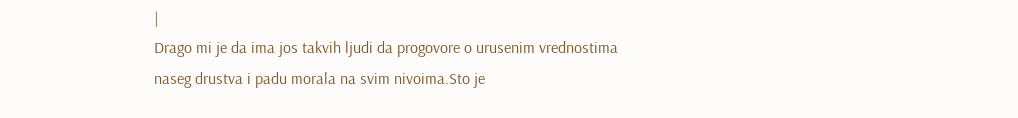|
Drago mi je da ima jos takvih ljudi da progovore o urusenim vrednostima naseg drustva i padu morala na svim nivoima.Sto je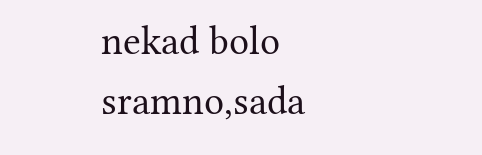nekad bolo sramno,sada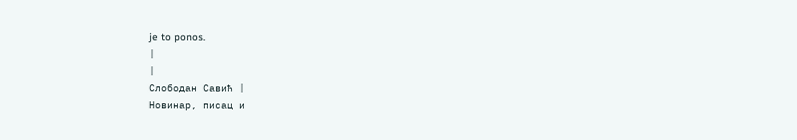je to ponos.
|
|
Слободан Савић |
Новинар, писац и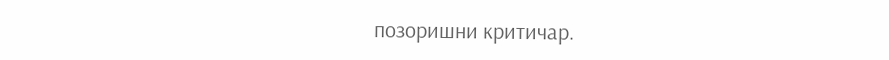позоришни критичар.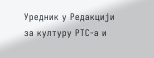Уредник у Редакцији за културу РТС-а и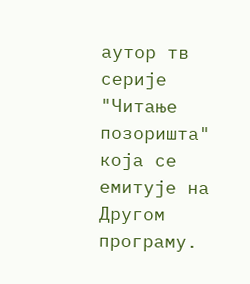аутор тв серије "Читање позоришта" која се емитује на Другом програму.